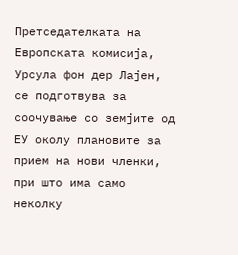Претседателката на Европската комисија, Урсула фон дер Лајен, се подготвува за соочување со земјите од ЕУ околу плановите за прием на нови членки, при што има само неколку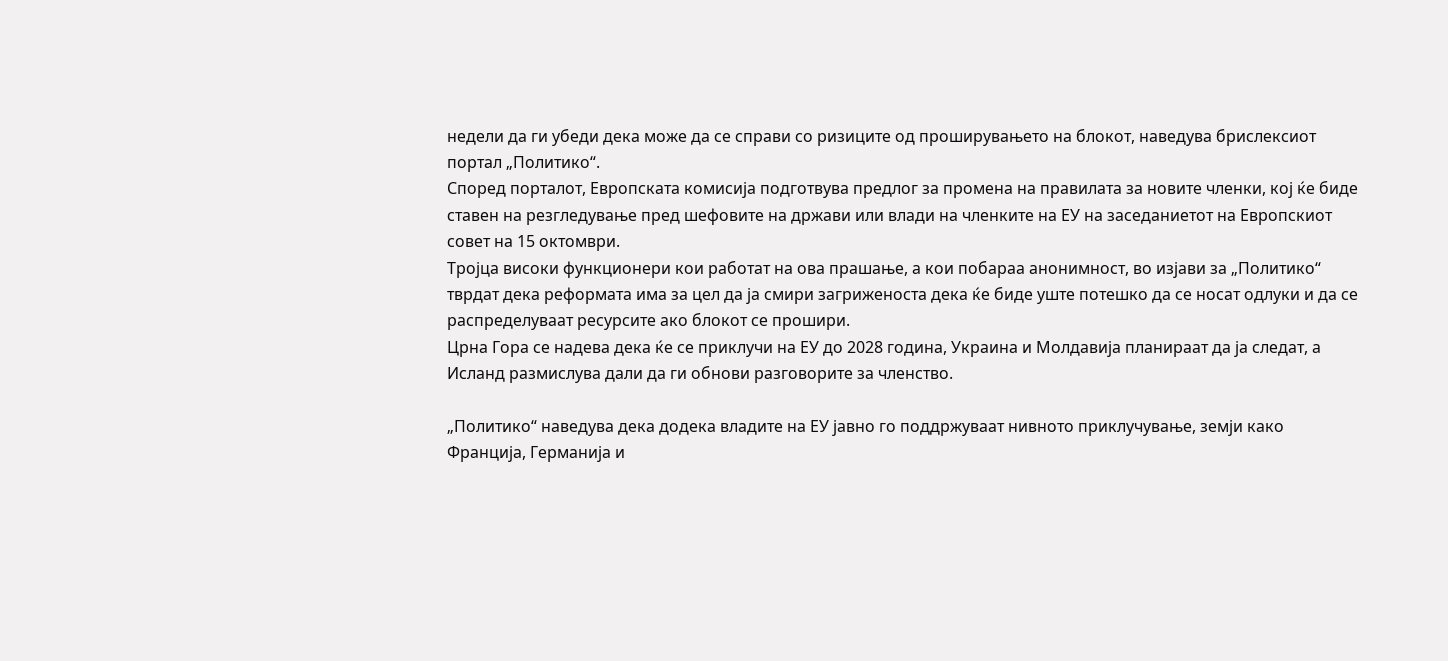недели да ги убеди дека може да се справи со ризиците од проширувањето на блокот, наведува брислексиот портал „Политико“.
Според порталот, Европската комисија подготвува предлог за промена на правилата за новите членки, кој ќе биде ставен на резгледување пред шефовите на држави или влади на членките на ЕУ на заседаниетот на Европскиот совет на 15 октомври.
Тројца високи функционери кои работат на ова прашање, а кои побараа анонимност, во изјави за „Политико“ тврдат дека реформата има за цел да ја смири загриженоста дека ќе биде уште потешко да се носат одлуки и да се распределуваат ресурсите ако блокот се прошири.
Црна Гора се надева дека ќе се приклучи на ЕУ до 2028 година, Украина и Молдавија планираат да ја следат, а Исланд размислува дали да ги обнови разговорите за членство.

„Политико“ наведува дека додека владите на ЕУ јавно го поддржуваат нивното приклучување, земји како Франција, Германија и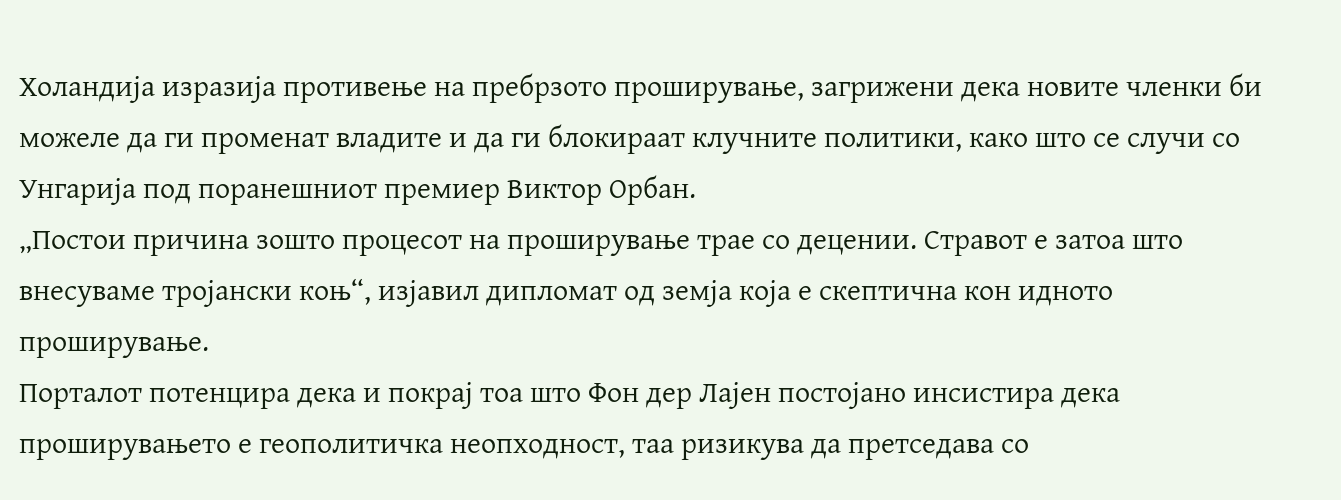Холандија изразија противење на пребрзото проширување, загрижени дека новите членки би можеле да ги променат владите и да ги блокираат клучните политики, како што се случи со Унгарија под поранешниот премиер Виктор Орбан.
„Постои причина зошто процесот на проширување трае со децении. Стравот е затоа што внесуваме тројански коњ“, изјавил дипломат од земја која е скептична кон идното проширување.
Порталот потенцира дека и покрај тоа што Фон дер Лајен постојано инсистира дека проширувањето е геополитичка неопходност, таа ризикува да претседава со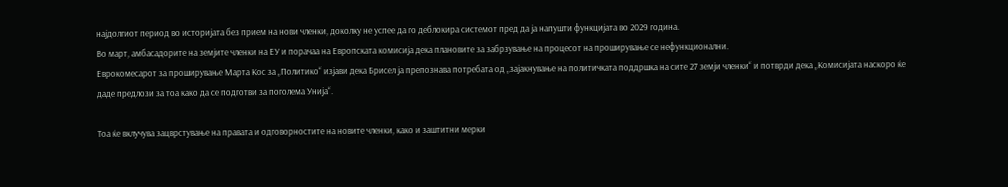најдолгиот период во историјата без прием на нови членки, доколку не успее да го деблокира системот пред да ја напушти функцијата во 2029 година.
Во март, амбасадорите на земјите членки на ЕУ и порачаа на Европската комисија дека плановите за забрзување на процесот на проширување се нефункционални.
Еврокомесарот за проширување Марта Кос за „Политико“ изјави дека Брисел ја препознава потребата од „зајакнување на политичката поддршка на сите 27 земји членки“ и потврди дека „Комисијата наскоро ќе даде предлози за тоа како да се подготви за поголема Унија“.

Тоа ќе вклучува зацврстување на правата и одговорностите на новите членки, како и заштитни мерки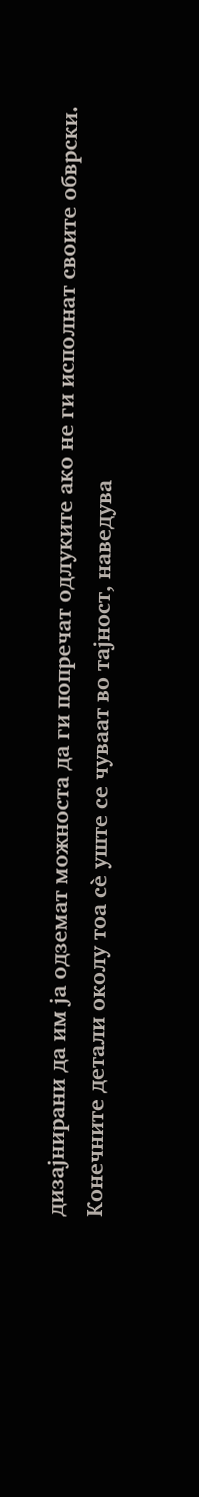дизајнирани да им ја одземат можноста да ги попречат одлуките ако не ги исполнат своите обврски. Конечните детали околу тоа сè уште се чуваат во тајност, наведува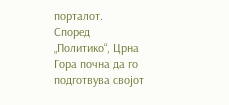порталот.
Според „Политико“, Црна Гора почна да го подготвува својот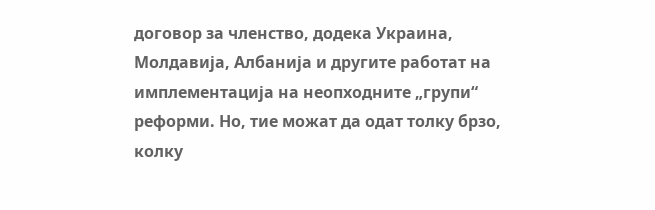договор за членство, додека Украина, Молдавија, Албанија и другите работат на имплементација на неопходните „групи“ реформи. Но, тие можат да одат толку брзо, колку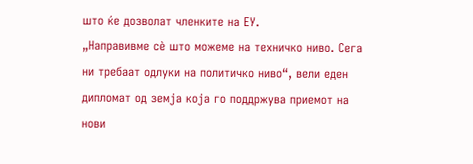што ќе дозволат членките на ЕУ.
„Направивме сè што можеме на техничко ниво. Сега ни требаат одлуки на политичко ниво“, вели еден дипломат од земја која го поддржува приемот на нови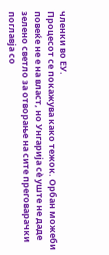членки во ЕУ.
Процесот се покажува како тежок. Орбан можеби повеќе не е на власт, но Унгарија сè уште не даде зелено светло за отворање на сите преговарачки поглавја со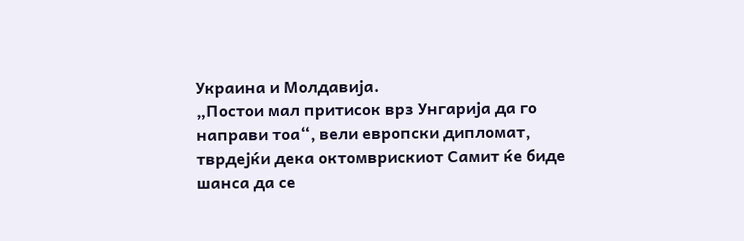Украина и Молдавија.
„Постои мал притисок врз Унгарија да го направи тоа“, вели европски дипломат, тврдејќи дека октомврискиот Самит ќе биде шанса да се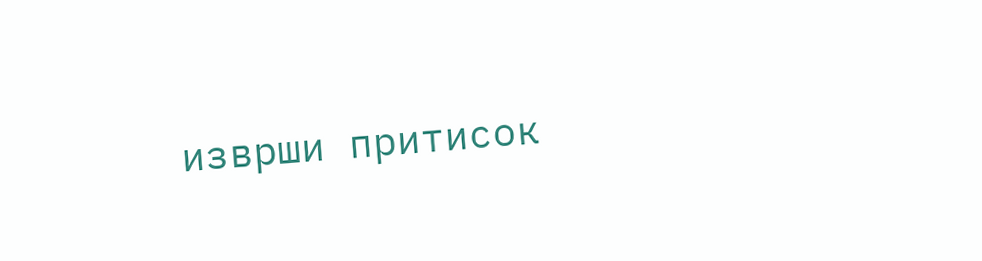изврши притисок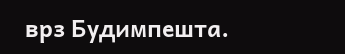врз Будимпешта.